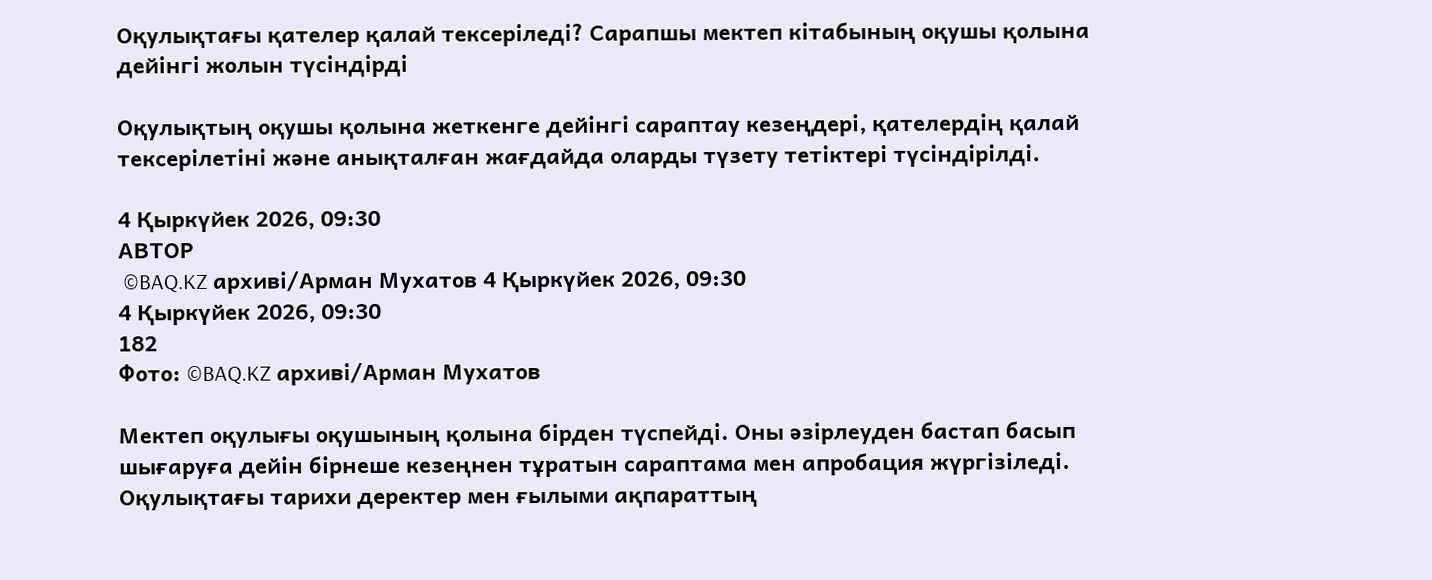Оқулықтағы қателер қалай тексеріледі? Сарапшы мектеп кітабының оқушы қолына дейінгі жолын түсіндірді

Оқулықтың оқушы қолына жеткенге дейінгі сараптау кезеңдері, қателердің қалай тексерілетіні және анықталған жағдайда оларды түзету тетіктері түсіндірілді.

4 Қыркүйек 2026, 09:30
АВТОР
 ©BAQ.KZ архиві/Арман Мухатов 4 Қыркүйек 2026, 09:30
4 Қыркүйек 2026, 09:30
182
Фото: ©BAQ.KZ архиві/Арман Мухатов

Мектеп оқулығы оқушының қолына бірден түспейді. Оны әзірлеуден бастап басып шығаруға дейін бірнеше кезеңнен тұратын сараптама мен апробация жүргізіледі. Оқулықтағы тарихи деректер мен ғылыми ақпараттың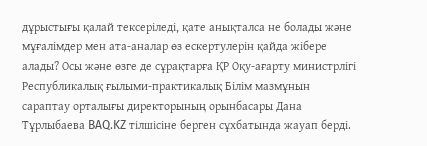дұрыстығы қалай тексеріледі, қате анықталса не болады және мұғалімдер мен ата-аналар өз ескертулерін қайда жібере алады? Осы және өзге де сұрақтарға ҚР Оқу-ағарту министрлігі Республикалық ғылыми-практикалық Білім мазмұнын сараптау орталығы директорының орынбасары Дана Тұрлыбаева BAQ.KZ тілшісіне берген сұхбатында жауап берді.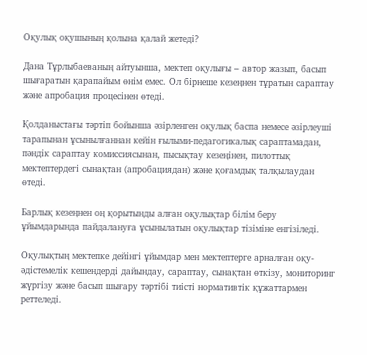Оқулық оқушының қолына қалай жетеді?

Дана Тұрлыбаеваның айтуынша, мектеп оқулығы – автор жазып, басып шығаратын қарапайым өнім емес. Ол бірнеше кезеңнен тұратын сараптау және апробация процесінен өтеді.

Қолданыстағы тәртіп бойынша әзірленген оқулық баспа немесе әзірлеуші тарапынан ұсынылғаннан кейін ғылыми-педагогикалық сараптамадан, пәндік сараптау комиссиясынан, пысықтау кезеңінен, пилоттық мектептердегі сынақтан (апробациядан) және қоғамдық талқылаудан өтеді.

Барлық кезеңнен оң қорытынды алған оқулықтар білім беру ұйымдарында пайдалануға ұсынылатын оқулықтар тізіміне енгізіледі.

Оқулықтың мектепке дейінгі ұйымдар мен мектептерге арналған оқу-әдістемелік кешендерді дайындау, сараптау, сынақтан өткізу, мониторинг жүргізу және басып шығару тәртібі тиісті нормативтік құжаттармен реттеледі.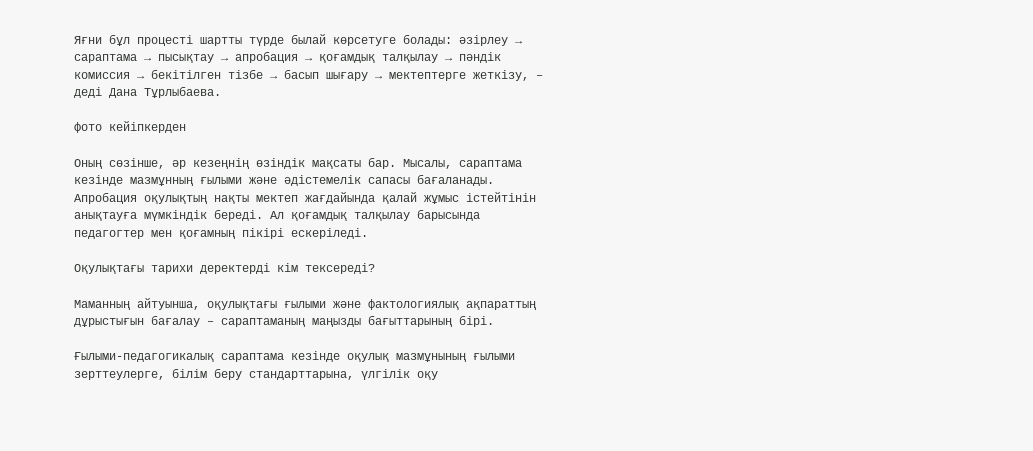Яғни бұл процесті шартты түрде былай көрсетуге болады: әзірлеу → сараптама → пысықтау → апробация → қоғамдық талқылау → пәндік комиссия → бекітілген тізбе → басып шығару → мектептерге жеткізу, – деді Дана Тұрлыбаева.

фото кейіпкерден

Оның сөзінше, әр кезеңнің өзіндік мақсаты бар. Мысалы, сараптама кезінде мазмұнның ғылыми және әдістемелік сапасы бағаланады. Апробация оқулықтың нақты мектеп жағдайында қалай жұмыс істейтінін анықтауға мүмкіндік береді. Ал қоғамдық талқылау барысында педагогтер мен қоғамның пікірі ескеріледі.

Оқулықтағы тарихи деректерді кім тексереді?

Маманның айтуынша, оқулықтағы ғылыми және фактологиялық ақпараттың дұрыстығын бағалау – сараптаманың маңызды бағыттарының бірі.

Ғылыми-педагогикалық сараптама кезінде оқулық мазмұнының ғылыми зерттеулерге, білім беру стандарттарына, үлгілік оқу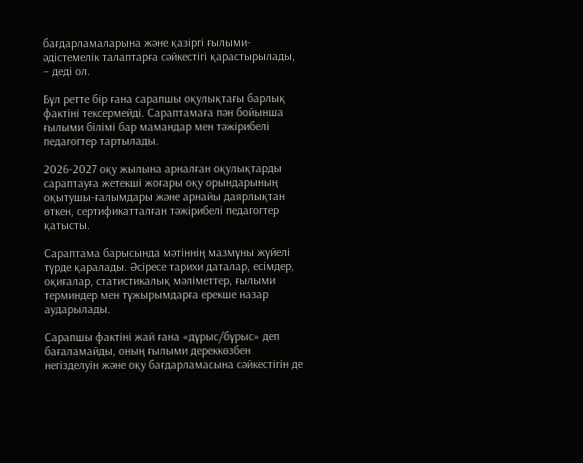бағдарламаларына және қазіргі ғылыми-әдістемелік талаптарға сәйкестігі қарастырылады, – деді ол.

Бұл ретте бір ғана сарапшы оқулықтағы барлық фактіні тексермейді. Сараптамаға пән бойынша ғылыми білімі бар мамандар мен тәжірибелі педагогтер тартылады.

2026-2027 оқу жылына арналған оқулықтарды сараптауға жетекші жоғары оқу орындарының оқытушы-ғалымдары және арнайы даярлықтан өткен, сертификатталған тәжірибелі педагогтер қатысты.

Сараптама барысында мәтіннің мазмұны жүйелі түрде қаралады. Әсіресе тарихи даталар, есімдер, оқиғалар, статистикалық мәліметтер, ғылыми терминдер мен тұжырымдарға ерекше назар аударылады.

Сарапшы фактіні жай ғана «дұрыс/бұрыс» деп бағаламайды, оның ғылыми дереккөзбен негізделуін және оқу бағдарламасына сәйкестігін де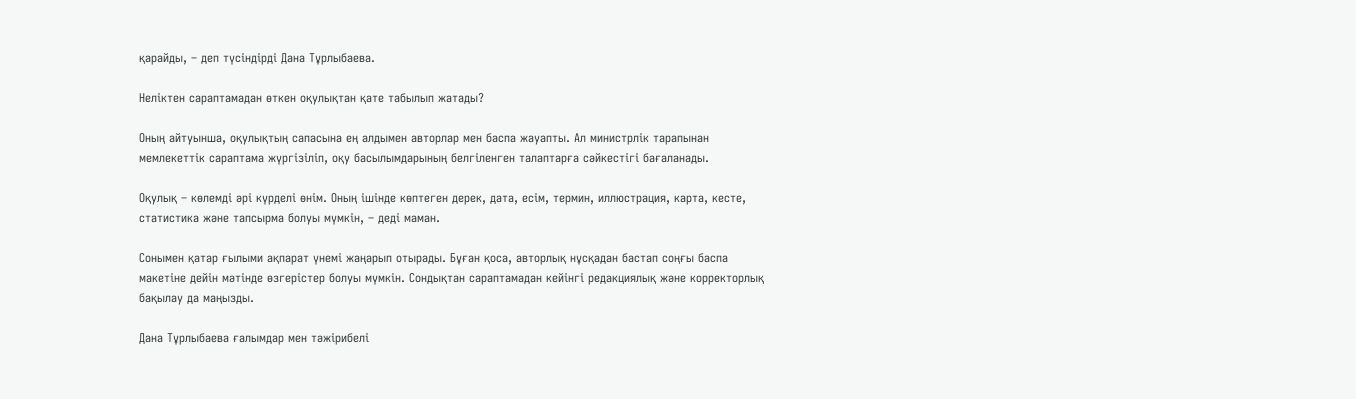қарайды, – деп түсіндірді Дана Тұрлыбаева.

Неліктен сараптамадан өткен оқулықтан қате табылып жатады?

Оның айтуынша, оқулықтың сапасына ең алдымен авторлар мен баспа жауапты. Ал министрлік тарапынан мемлекеттік сараптама жүргізіліп, оқу басылымдарының белгіленген талаптарға сәйкестігі бағаланады.

Оқулық – көлемді әрі күрделі өнім. Оның ішінде көптеген дерек, дата, есім, термин, иллюстрация, карта, кесте, статистика және тапсырма болуы мүмкін, – деді маман.

Сонымен қатар ғылыми ақпарат үнемі жаңарып отырады. Бұған қоса, авторлық нұсқадан бастап соңғы баспа макетіне дейін мәтінде өзгерістер болуы мүмкін. Сондықтан сараптамадан кейінгі редакциялық және корректорлық бақылау да маңызды.

Дана Тұрлыбаева ғалымдар мен тәжірибелі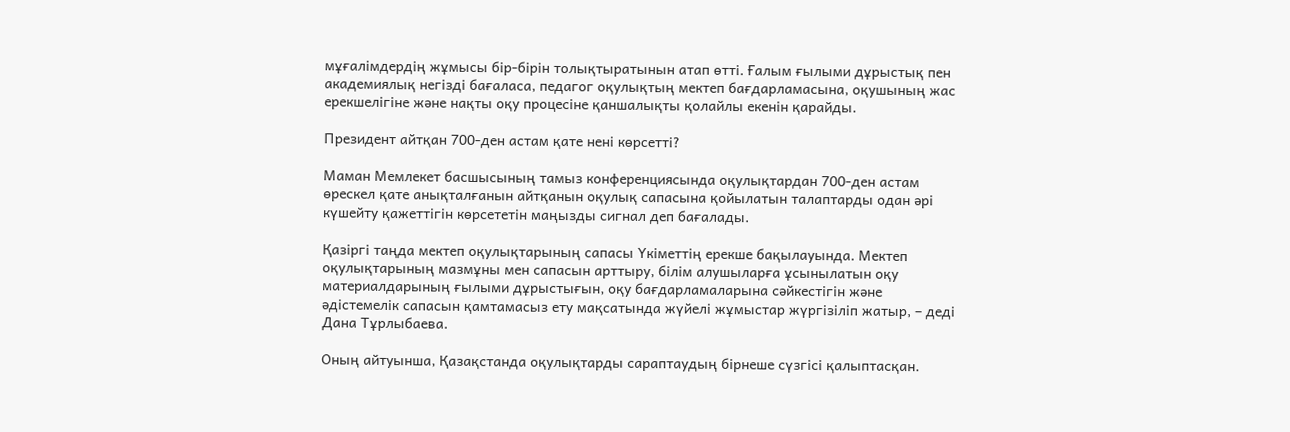мұғалімдердің жұмысы бір-бірін толықтыратынын атап өтті. Ғалым ғылыми дұрыстық пен академиялық негізді бағаласа, педагог оқулықтың мектеп бағдарламасына, оқушының жас ерекшелігіне және нақты оқу процесіне қаншалықты қолайлы екенін қарайды.

Президент айтқан 700-ден астам қате нені көрсетті?

Маман Мемлекет басшысының тамыз конференциясында оқулықтардан 700-ден астам өрескел қате анықталғанын айтқанын оқулық сапасына қойылатын талаптарды одан әрі күшейту қажеттігін көрсететін маңызды сигнал деп бағалады.

Қазіргі таңда мектеп оқулықтарының сапасы Үкіметтің ерекше бақылауында. Мектеп оқулықтарының мазмұны мен сапасын арттыру, білім алушыларға ұсынылатын оқу материалдарының ғылыми дұрыстығын, оқу бағдарламаларына сәйкестігін және әдістемелік сапасын қамтамасыз ету мақсатында жүйелі жұмыстар жүргізіліп жатыр, – деді Дана Тұрлыбаева.

Оның айтуынша, Қазақстанда оқулықтарды сараптаудың бірнеше сүзгісі қалыптасқан.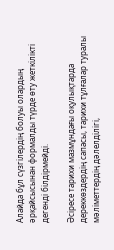Алайда бұл сүзгілердің болуы олардың әрқайсысынан формалды түрде өту жеткілікті дегенді білдірмейді.

Әсіресе тарихи мазмұндағы оқулықтарда дереккөздердің сапасы, тарихи тұлғалар туралы мәліметтердің дәлелділігі,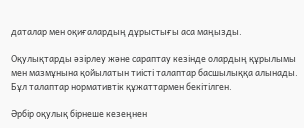даталар мен оқиғалардың дұрыстығы аса маңызды.

Оқулықтарды әзірлеу және сараптау кезінде олардың құрылымы мен мазмұнына қойылатын тиісті талаптар басшылыққа алынады. Бұл талаптар нормативтік құжаттармен бекітілген.

Әрбір оқулық бірнеше кезеңнен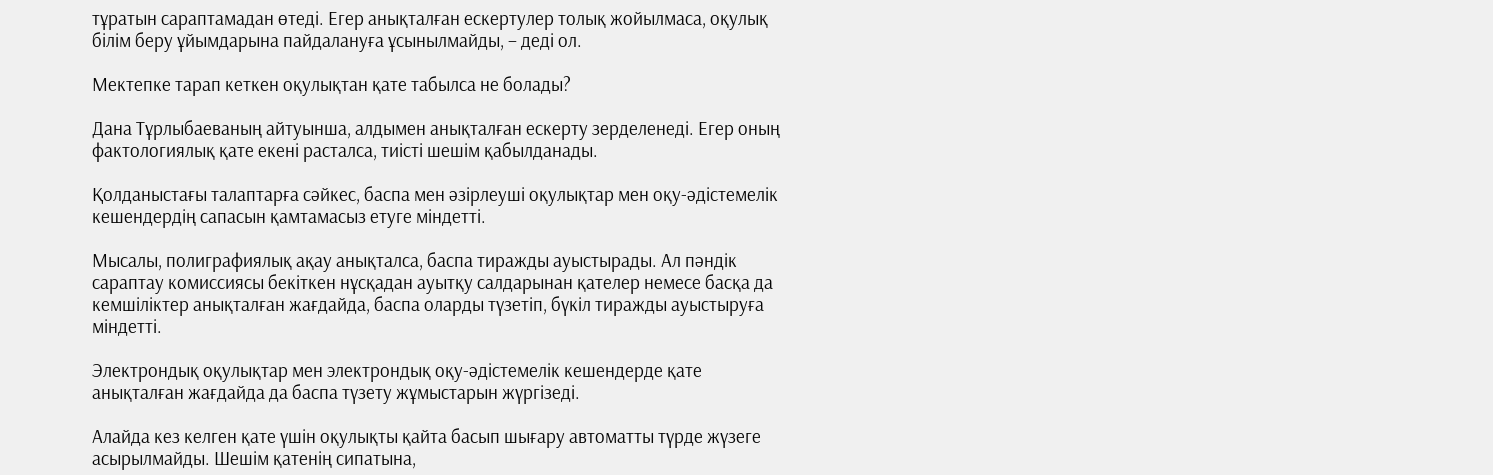тұратын сараптамадан өтеді. Егер анықталған ескертулер толық жойылмаса, оқулық білім беру ұйымдарына пайдалануға ұсынылмайды, – деді ол.

Мектепке тарап кеткен оқулықтан қате табылса не болады?

Дана Тұрлыбаеваның айтуынша, алдымен анықталған ескерту зерделенеді. Егер оның фактологиялық қате екені расталса, тиісті шешім қабылданады.

Қолданыстағы талаптарға сәйкес, баспа мен әзірлеуші оқулықтар мен оқу-әдістемелік кешендердің сапасын қамтамасыз етуге міндетті.

Мысалы, полиграфиялық ақау анықталса, баспа тиражды ауыстырады. Ал пәндік сараптау комиссиясы бекіткен нұсқадан ауытқу салдарынан қателер немесе басқа да кемшіліктер анықталған жағдайда, баспа оларды түзетіп, бүкіл тиражды ауыстыруға міндетті.

Электрондық оқулықтар мен электрондық оқу-әдістемелік кешендерде қате анықталған жағдайда да баспа түзету жұмыстарын жүргізеді.

Алайда кез келген қате үшін оқулықты қайта басып шығару автоматты түрде жүзеге асырылмайды. Шешім қатенің сипатына,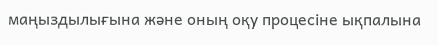маңыздылығына және оның оқу процесіне ықпалына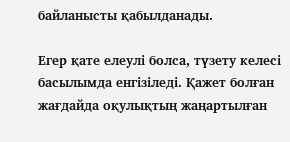байланысты қабылданады.

Егер қате елеулі болса, түзету келесі басылымда енгізіледі. Қажет болған жағдайда оқулықтың жаңартылған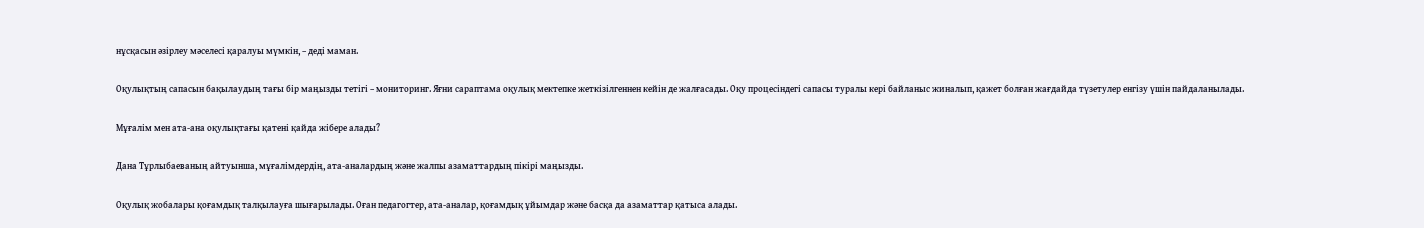нұсқасын әзірлеу мәселесі қаралуы мүмкін, – деді маман.

Оқулықтың сапасын бақылаудың тағы бір маңызды тетігі – мониторинг. Яғни сараптама оқулық мектепке жеткізілгеннен кейін де жалғасады. Оқу процесіндегі сапасы туралы кері байланыс жиналып, қажет болған жағдайда түзетулер енгізу үшін пайдаланылады.

Мұғалім мен ата-ана оқулықтағы қатені қайда жібере алады?

Дана Тұрлыбаеваның айтуынша, мұғалімдердің, ата-аналардың және жалпы азаматтардың пікірі маңызды.

Оқулық жобалары қоғамдық талқылауға шығарылады. Оған педагогтер, ата-аналар, қоғамдық ұйымдар және басқа да азаматтар қатыса алады.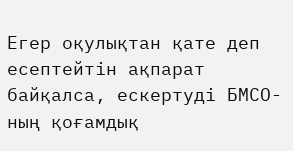Егер оқулықтан қате деп есептейтін ақпарат байқалса, ескертуді БМСО-ның қоғамдық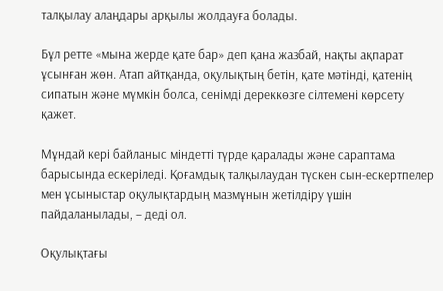талқылау алаңдары арқылы жолдауға болады.

Бұл ретте «мына жерде қате бар» деп қана жазбай, нақты ақпарат ұсынған жөн. Атап айтқанда, оқулықтың бетін, қате мәтінді, қатенің сипатын және мүмкін болса, сенімді дереккөзге сілтемені көрсету қажет.

Мұндай кері байланыс міндетті түрде қаралады және сараптама барысында ескеріледі. Қоғамдық талқылаудан түскен сын-ескертпелер мен ұсыныстар оқулықтардың мазмұнын жетілдіру үшін пайдаланылады, – деді ол.

Оқулықтағы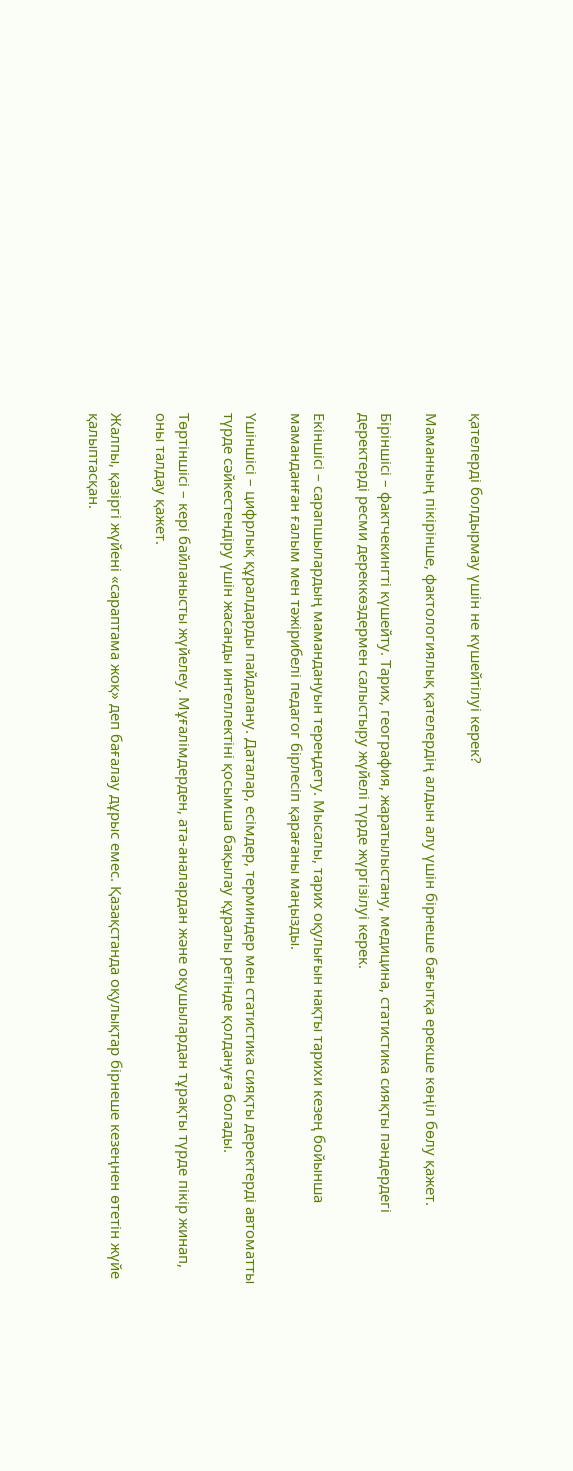қателерді болдырмау үшін не күшейтілуі керек?

Маманның пікірінше, фактологиялық қателердің алдын алу үшін бірнеше бағытқа ерекше көңіл бөлу қажет.

Біріншісі – фактчекингті күшейту. Тарих, география, жаратылыстану, медицина, статистика сияқты пәндердегі деректерді ресми дереккөздермен салыстыру жүйелі түрде жүргізілуі керек.

Екіншісі – сарапшылардың мамандануын тереңдету. Мысалы, тарих оқулығын нақты тарихи кезең бойынша маманданған ғалым мен тәжірибелі педагог бірлесіп қарағаны маңызды.

Үшіншісі – цифрлық құралдарды пайдалану. Даталар, есімдер, терминдер мен статистика сияқты деректерді автоматты түрде сәйкестендіру үшін жасанды интеллектіні қосымша бақылау құралы ретінде қолдануға болады.

Төртіншісі – кері байланысты жүйелеу. Мұғалімдерден, ата-аналардан және оқушылардан тұрақты түрде пікір жинап, оны талдау қажет.

Жалпы, қазіргі жүйені «сараптама жоқ» деп бағалау дұрыс емес. Қазақстанда оқулықтар бірнеше кезеңнен өтетін жүйе қалыптасқан.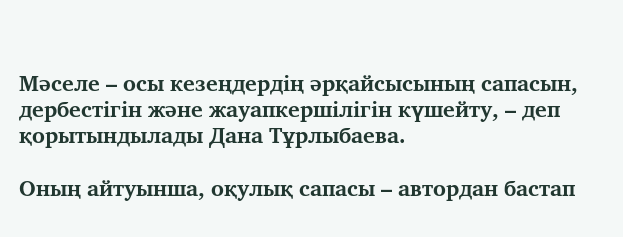Мәселе – осы кезеңдердің әрқайсысының сапасын, дербестігін және жауапкершілігін күшейту, – деп қорытындылады Дана Тұрлыбаева.

Оның айтуынша, оқулық сапасы – автордан бастап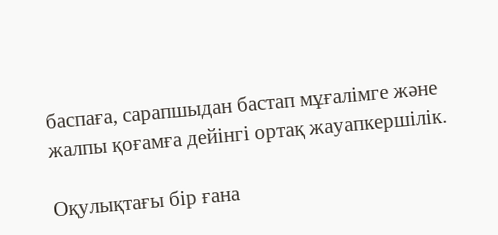баспаға, сарапшыдан бастап мұғалімге және жалпы қоғамға дейінгі ортақ жауапкершілік.

Оқулықтағы бір ғана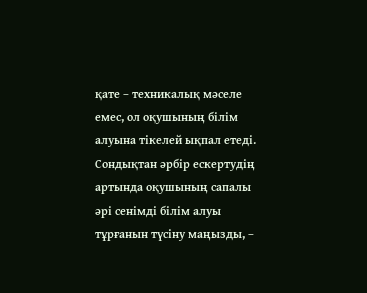қате – техникалық мәселе емес, ол оқушының білім алуына тікелей ықпал етеді. Сондықтан әрбір ескертудің артында оқушының сапалы әрі сенімді білім алуы тұрғанын түсіну маңызды, –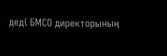деді БМСО директорының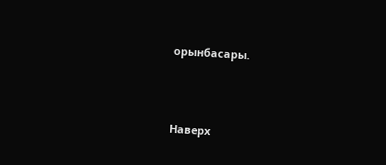орынбасары.



Наверх